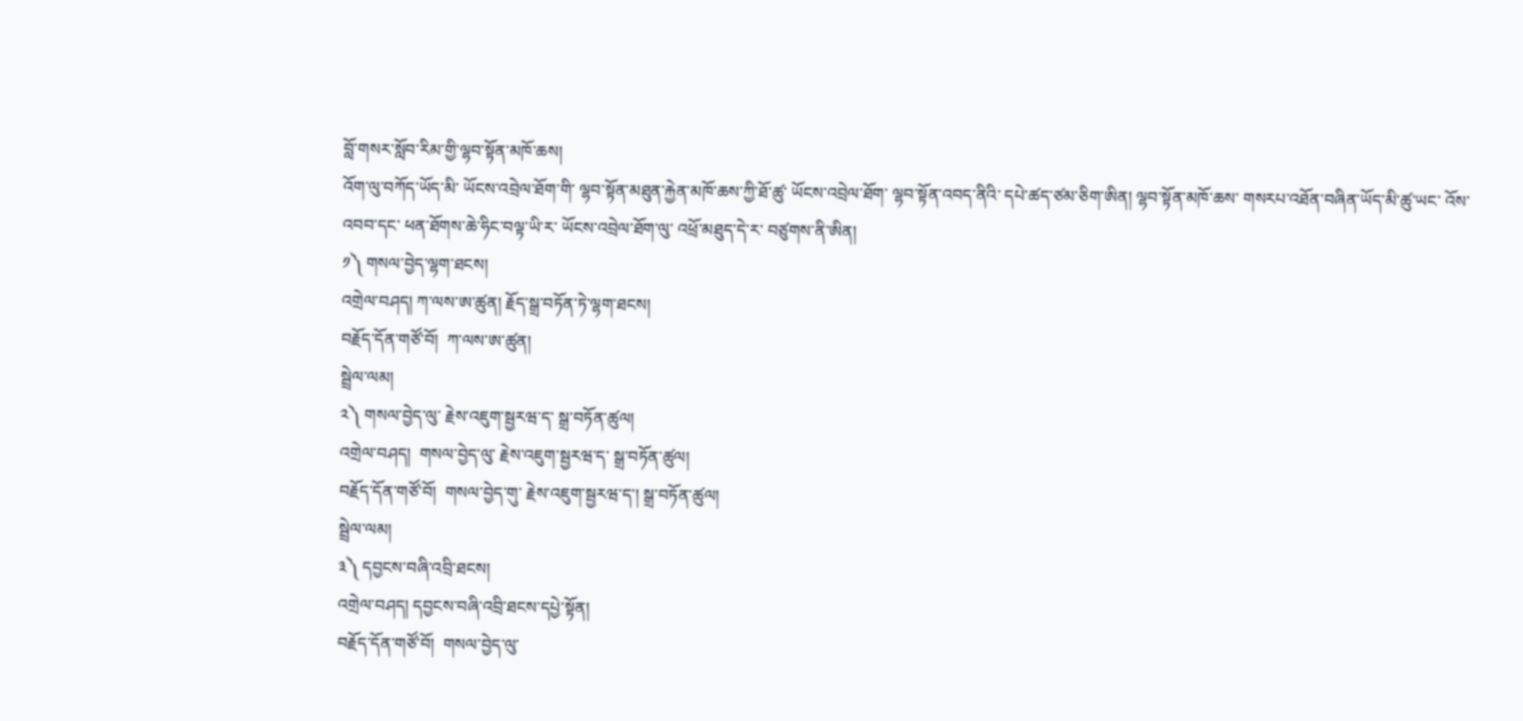བློ་གསར་སློབ་རིམ་གྱི་ལྷབ་སྟོན་མཁོ་ཆས།
འོག་ལུ་བཀོད་ཡོད་མི་ ཡོངས་འབྲེལ་ཐོག་གི་ ལྷབ་སྟོན་མཐུན་རྐྱེན་མཁོ་ཆས་ཀྱི་ཐོ་ཚུ་ ཡོངས་འབྲེལ་ཐོག་ ལྷབ་སྟོན་འབད་ནིའི་ དཔེ་ཚད་ཙམ་ཅིག་ཨིན། ལྷབ་སྟོན་མཁོ་ཆས་ གསརཔ་འཐོན་བཞིན་ཡོད་མི་ཚུ་ཡང་ འོས་འབབ་དང་ ཕན་ཐོགས་ཆེ་ཧིང་བལྟ་ཡི་ར་ ཡོངས་འབྲེལ་ཐོག་ལུ་ འཕྲོ་མཐུད་དེ་ར་ བཙུགས་ནི་ཨིན།
༡༽ གསལ་བྱེད་ལྷག་ཐངས།
འགྲེལ་བཤད། ཀ་ལས་ཨ་ཚུན། རྗོད་སྒྲ་བཏོན་ཏེ་ལྷག་ཐངས།
བརྗོད་དོན་གཙོ་བོ།  ཀ་ལས་ཨ་ཚུན།
སྦྲེལ་ལམ།
༢༽ གསལ་བྱེད་ལུ་ རྗེས་འཇུག་སྦྱརཝ་ད་ སྒྲ་བཏོན་ཚུལ།
འགྲེལ་བཤད།  གསལ་བྱེད་ལུ་ རྗེས་འཇུག་སྦྱརཝ་ད་ སྒྲ་བཏོན་ཚུལ།
བརྗོད་དོན་གཙོ་བོ།  གསལ་བྱེད་གུ་ རྗེས་འཇུག་སྦྱརཝ་ད་། སྒྲ་བཏོན་ཚུལ།
སྦྲེལ་ལམ།
༣༽ དབྱངས་བཞི་འབྲི་ཐངས།
འགྲེལ་བཤད། དབྱངས་བཞི་འབྲི་ཐངས་དཔྱེ་སྟོན།
བརྗོད་དོན་གཙོ་བོ།  གསལ་བྱེད་ལུ་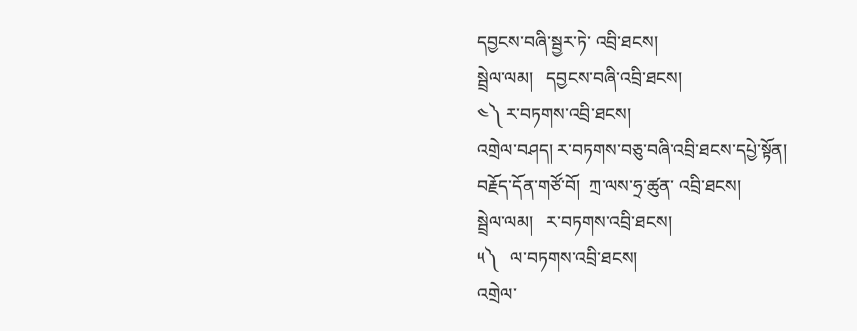དབྱངས་བཞི་སྦྱར་ཏེ་ འབྲི་ཐངས།
སྦྲེལ་ལམ།   དབྱངས་བཞི་འབྲི་ཐངས།
༤༽ ར་བཏགས་འབྲི་ཐངས།
འགྲེལ་བཤད། ར་བཏགས་བཅུ་བཞི་འབྲི་ཐངས་དཔྱེ་སྟོན།
བརྗོད་དོན་གཙོ་བོ།  ཀྲ་ལས་ཧྲ་ཚུན་ འབྲི་ཐངས།
སྦྲེལ་ལམ།   ར་བཏགས་འབྲི་ཐངས།
༥༽   ལ་བཏགས་འབྲི་ཐངས།
འགྲེལ་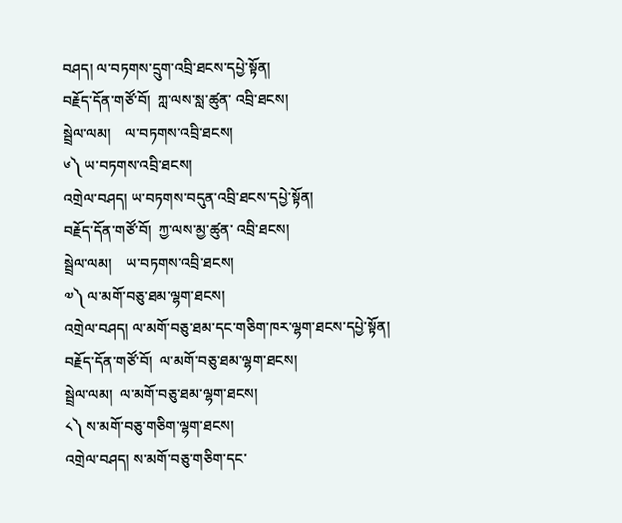བཤད། ལ་བཏགས་དྲུག་འབྲི་ཐངས་དཔྱེ་སྟོན།
བརྗོད་དོན་གཙོ་བོ།  ཀླ་ལས་སླ་ཚུན་ འབྲི་ཐངས།
སྦྲེལ་ལམ།    ལ་བཏགས་འབྲི་ཐངས།
༦༽ ཡ་བཏགས་འབྲི་ཐངས།
འགྲེལ་བཤད། ཡ་བཏགས་བདུན་འབྲི་ཐངས་དཔྱེ་སྟོན།
བརྗོད་དོན་གཙོ་བོ།  ཀྱ་ལས་མྱ་ཚུན་ འབྲི་ཐངས།
སྦྲེལ་ལམ།    ཡ་བཏགས་འབྲི་ཐངས།
༧༽ ལ་མགོ་བཅུ་ཐམ་ལྷག་ཐངས།
འགྲེལ་བཤད། ལ་མགོ་བཅུ་ཐམ་དང་གཅིག་ཁར་ལྷག་ཐངས་དཔྱེ་སྟོན།
བརྗོད་དོན་གཙོ་བོ།  ལ་མགོ་བཅུ་ཐམ་ལྷག་ཐངས།
སྦྲེལ་ལམ།  ལ་མགོ་བཅུ་ཐམ་ལྷག་ཐངས།
༨༽ ས་མགོ་བཅུ་གཅིག་ལྷག་ཐངས།
འགྲེལ་བཤད། ས་མགོ་བཅུ་གཅིག་དང་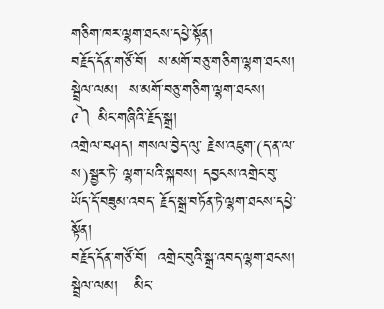གཅིག་ཁར་ལྷག་ཐངས་དཔྱེ་སྟོན།
བརྗོད་དོན་གཙོ་བོ།  ས་མགོ་བཅུ་གཅིག་ལྷག་ཐངས།
སྦྲེལ་ལམ།  ས་མགོ་བཅུ་གཅིག་ལྷག་ཐངས།
༩༽ མིང་གཞིའི་རྗོད་སྒྲ།
འགྲེལ་བཤད། གསལ་བྱེད་ལུ་ རྗེས་འཇུག་(ད་ན་ལ་ས)སྦྱར་ཏེ་ ལྷག་པའི་སྐབས། དབྱངས་འགྲེང་བུ་ཡོད་དོ་བཟུམ་འབད་ རྗོད་སྒྲ་བཏོན་ཏེ་ལྷག་ཐངས་དཔྱེ་སྟོན།
བརྗོད་དོན་གཙོ་བོ།  འགྲེང་བུའི་སྒྲ་འབད་ལྷག་ཐངས།
སྦྲེལ་ལམ།   མིང་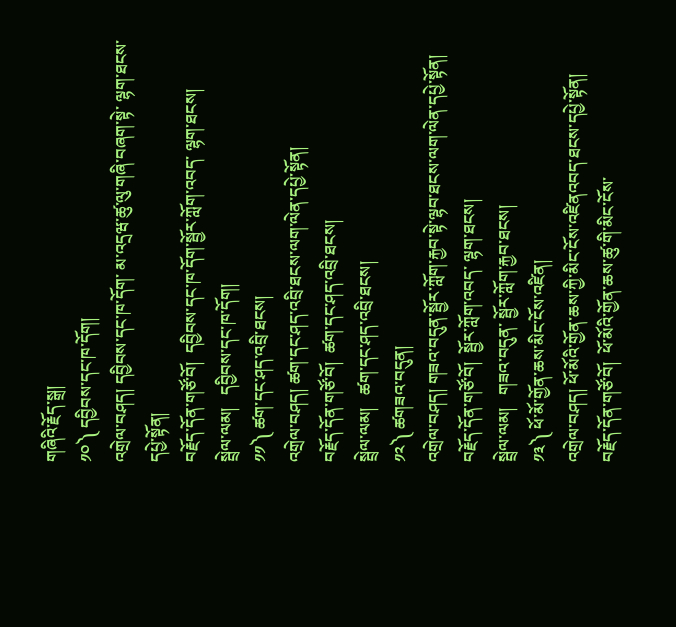གཞིའི་རྗོད་སྒྲ།
༡༠༽ དབྱིབས་དང་ཁ་དོག།
འགྲེལ་བཤད། དབྱིབས་དང་ཁ་དོག་ མ་འདྲཝ་ཚུ་ལུ་གཞི་བཞག་སྟེ་ ལྷག་ཐངས་དཔྱེ་སྟོན།
བརྗོད་དོན་གཙོ་བོ།  དབྱིབས་དང་ཁ་དོག་སྦྱོར་ཀློག་འབད་ ལྷག་ཐངས།
སྦྲེལ་ལམ།   དབྱིབས་དང་ཁ་དོག།
༡༡༽ ཚག་དང་ཤད་འབྲི་ཐངས།
འགྲེལ་བཤད། ཚག་དང་ཤད་འབྲི་ཐངས་ལག་ལེན་དཔྱེ་སྟོན།
བརྗོད་དོན་གཙོ་བོ།  ཚག་དང་ཤད་འབྲི་ཐངས།
སྦྲེལ་ལམ།   ཚག་དང་ཤད་འབྲི་ཐངས།
༡༢༽ ཚགཟའ་བདུན།
འགྲེལ་བཤད། གཟའ་བདུན་སྦྱོར་ཀློག་རྐྱབ་སྟེ་ལྷབ་ཐངས་ལག་ལེན་དཔྱེ་སྟོན།
བརྗོད་དོན་གཙོ་བོ།  སྦྱོར་ཀློག་འབད་ ལྷག་ཐངས།
སྦྲེལ་ལམ།   གཟའ་བདུན་ སྦྱོར་ཀློག་རྐྱབ་ཐངས།
༡༣༽ ཕོ་མོ་གྱོན་ཆས་མིང་ངོས་འཛིན།
འགྲེལ་བཤད། ཕོ་མོའི་གྱོན་ཆས་ཀྱི་མིང་ངོས་འཛིནའབད་ཐངས་དཔྱེ་སྟོན།
བརྗོད་དོན་གཙོ་བོ།  ཕོ་མོའི་གྱོན་ཆས་ཚུ་གི་མིང་ངོས་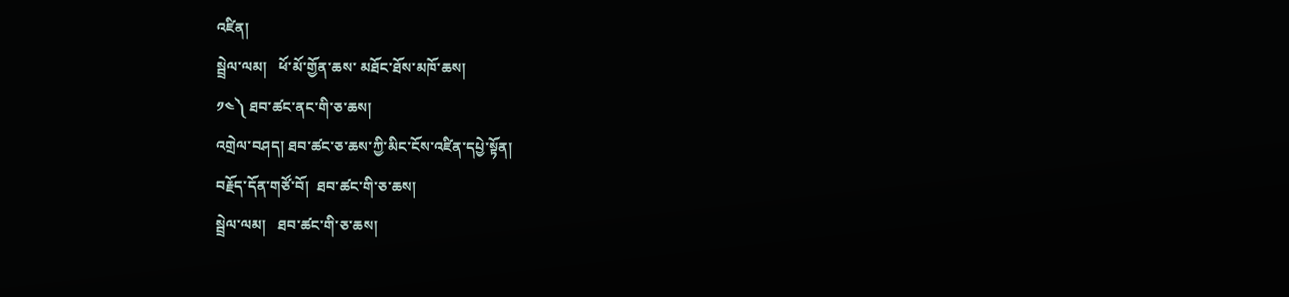འཛིན།
སྦྲེལ་ལམ།   ཕོ་མོ་གྱོན་ཆས་ མཐོང་ཐོས་མཁོ་ཆས།
༡༤༽ ཐབ་ཚང་ནང་གི་ཅ་ཆས།
འགྲེལ་བཤད། ཐབ་ཚང་ཅ་ཆས་ཀྱི་མིང་ངོས་འཛིན་དཔྱེ་སྟོན།
བརྗོད་དོན་གཙོ་བོ།  ཐབ་ཚང་གི་ཅ་ཆས།
སྦྲེལ་ལམ།   ཐབ་ཚང་གི་ཅ་ཆས།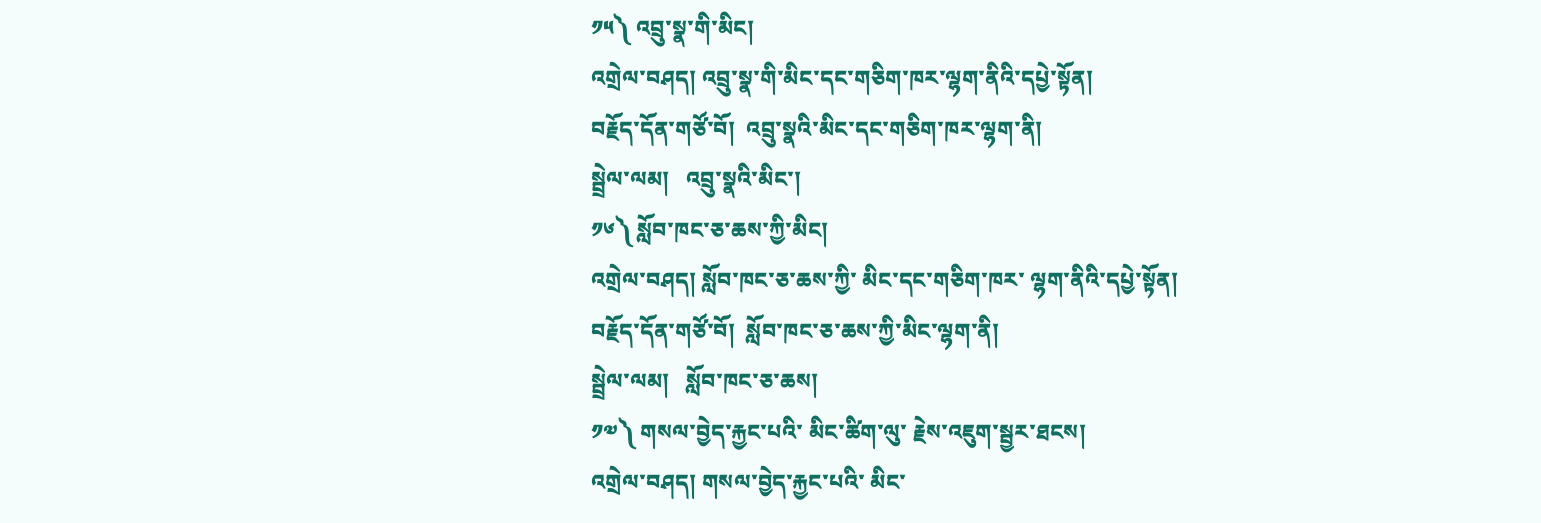༡༥༽ འབྲུ་སྣ་གི་མིང།
འགྲེལ་བཤད། འབྲུ་སྣ་གི་མིང་དང་གཅིག་ཁར་ལྷག་ནིའི་དཔྱེ་སྟོན།
བརྗོད་དོན་གཙོ་བོ།  འབྲུ་སྣའི་མིང་དང་གཅིག་ཁར་ལྷག་ནི།
སྦྲེལ་ལམ།   འབྲུ་སྣའི་མིང་།
༡༦༽ སློབ་ཁང་ཅ་ཆས་ཀྱི་མིང།
འགྲེལ་བཤད། སློབ་ཁང་ཅ་ཆས་ཀྱི་ མིང་དང་གཅིག་ཁར་ ལྷག་ནིའི་དཔྱེ་སྟོན།
བརྗོད་དོན་གཙོ་བོ།  སློབ་ཁང་ཅ་ཆས་ཀྱི་མིང་ལྷག་ནི།
སྦྲེལ་ལམ།   སློབ་ཁང་ཅ་ཆས།
༡༧༽ གསལ་བྱེད་རྐྱང་པའི་ མིང་ཚིག་ལུ་ རྗེས་འཇུག་སྦྱར་ཐངས།
འགྲེལ་བཤད། གསལ་བྱེད་རྐྱང་པའི་ མིང་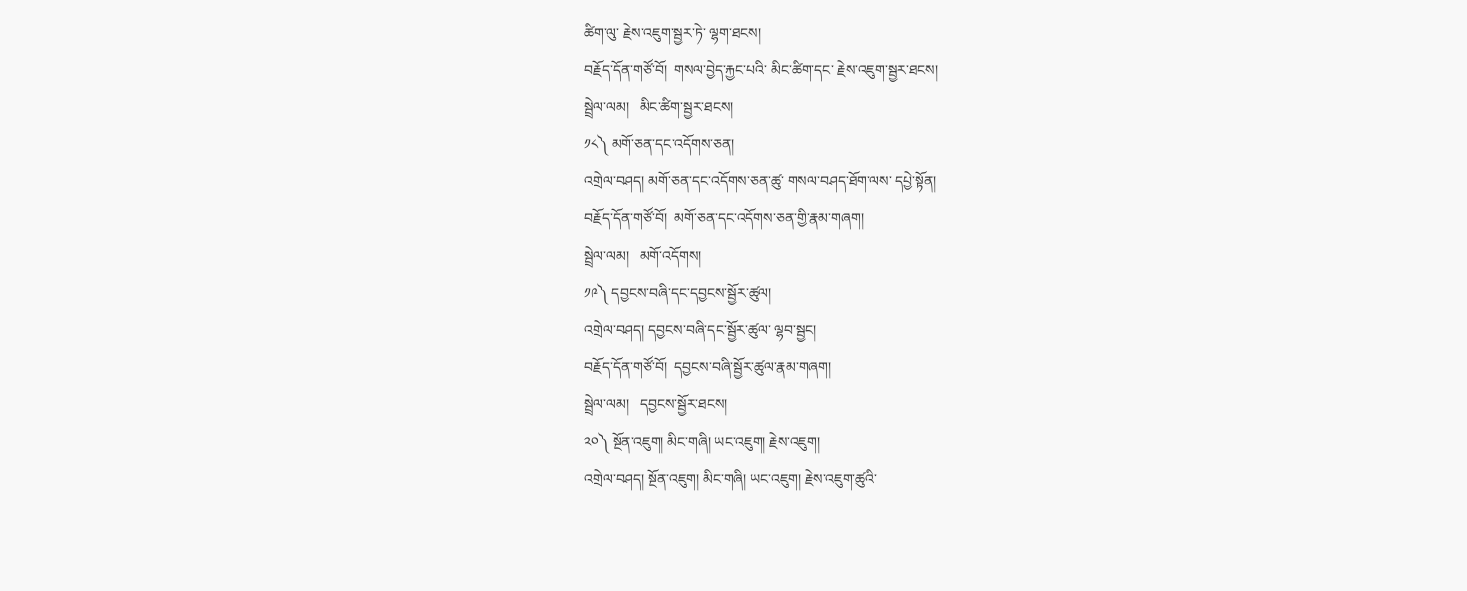ཚིག་ལུ་ རྗེས་འཇུག་སྦྱར་ཏེ་ ལྷག་ཐངས།
བརྗོད་དོན་གཙོ་བོ།  གསལ་བྱེད་རྐྱང་པའི་ མིང་ཚིག་དང་ རྗེས་འཇུག་སྦྱར་ཐངས།
སྦྲེལ་ལམ།   མིང་ཚིག་སྦྱར་ཐངས།
༡༨༽ མགོ་ཅན་དང་འདོགས་ཅན།
འགྲེལ་བཤད། མགོ་ཅན་དང་འདོགས་ཅན་ཚུ་ གསལ་བཤད་ཐོག་ལས་ དཔྱེ་སྟོན།
བརྗོད་དོན་གཙོ་བོ།  མགོ་ཅན་དང་འདོགས་ཅན་གྱི་རྣམ་གཞག།
སྦྲེལ་ལམ།   མགོ་འདོགས།
༡༩༽ དབྱངས་བཞི་དང་དབྱངས་སྦྱོར་ཚུལ།
འགྲེལ་བཤད། དབྱངས་བཞི་དང་སྦྱོར་ཚུལ་ ལྷབ་སྦྱང།
བརྗོད་དོན་གཙོ་བོ།  དབྱངས་བཞི་སྦྱོར་ཚུལ་རྣམ་གཞག།
སྦྲེལ་ལམ།   དབྱངས་སྦྱོར་ཐངས།
༢༠༽ སྔོན་འཇུག། མིང་གཞི། ཡང་འཇུག། རྗེས་འཇུག།
འགྲེལ་བཤད། སྔོན་འཇུག། མིང་གཞི། ཡང་འཇུག། རྗེས་འཇུག་ཚུའི་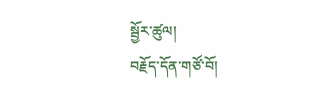སྦྱོར་ཚུལ།
བརྗོད་དོན་གཙོ་བོ།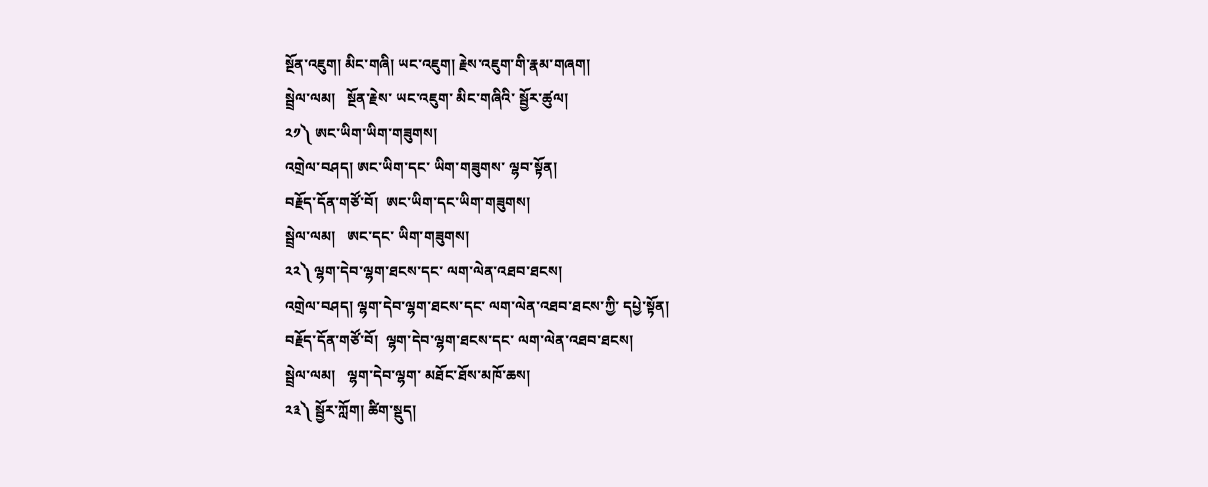སྔོན་འཇུག། མིང་གཞི། ཡང་འཇུག། རྗེས་འཇུག་གི་རྣམ་གཞག།
སྦྲེལ་ལམ།   སྔོན་རྗེས་ ཡང་འཇུག་ མིང་གཞིའི་ སྦྱོར་ཚུལ།
༢༡༽ ཨང་ཡིག་ཡིག་གཟུགས།
འགྲེལ་བཤད། ཨང་ཡིག་དང་ ཡིག་གཟུགས་ ལྷབ་སྟོན།
བརྗོད་དོན་གཙོ་བོ།  ཨང་ཡིག་དང་ཡིག་གཟུགས།
སྦྲེལ་ལམ།   ཨང་དང་ ཡིག་གཟུགས།
༢༢༽ ལྷག་དེབ་ལྷག་ཐངས་དང་ ལག་ལེན་འཐབ་ཐངས།
འགྲེལ་བཤད། ལྷག་དེབ་ལྷག་ཐངས་དང་ ལག་ལེན་འཐབ་ཐངས་ཀྱི་ དཔྱེ་སྟོན།
བརྗོད་དོན་གཙོ་བོ།  ལྷག་དེབ་ལྷག་ཐངས་དང་ ལག་ལེན་འཐབ་ཐངས།
སྦྲེལ་ལམ།   ལྷག་དེབ་ལྷག་ མཐོང་ཐོས་མཁོ་ཆས།
༢༣༽ སྦྱོར་ཀློག། ཚིག་སྡུད།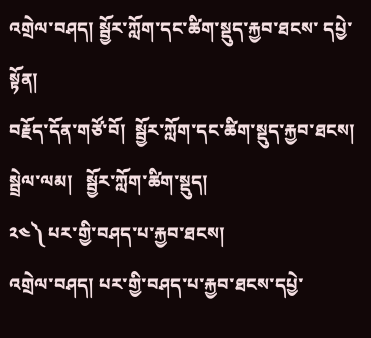འགྲེལ་བཤད། སྦྱོར་ཀློག་དང་ཚིག་སྡུད་རྐྱབ་ཐངས་ དཔྱེ་སྟོན།
བརྗོད་དོན་གཙོ་བོ།  སྦྱོར་ཀློག་དང་ཚིག་སྡུད་རྐྱབ་ཐངས།
སྦྲེལ་ལམ།   སྦྱོར་ཀློག་ཚིག་སྡུད།
༢༤༽ པར་གྱི་བཤད་པ་རྐྱབ་ཐངས།
འགྲེལ་བཤད། པར་གྱི་བཤད་པ་རྐྱབ་ཐངས་དཔྱེ་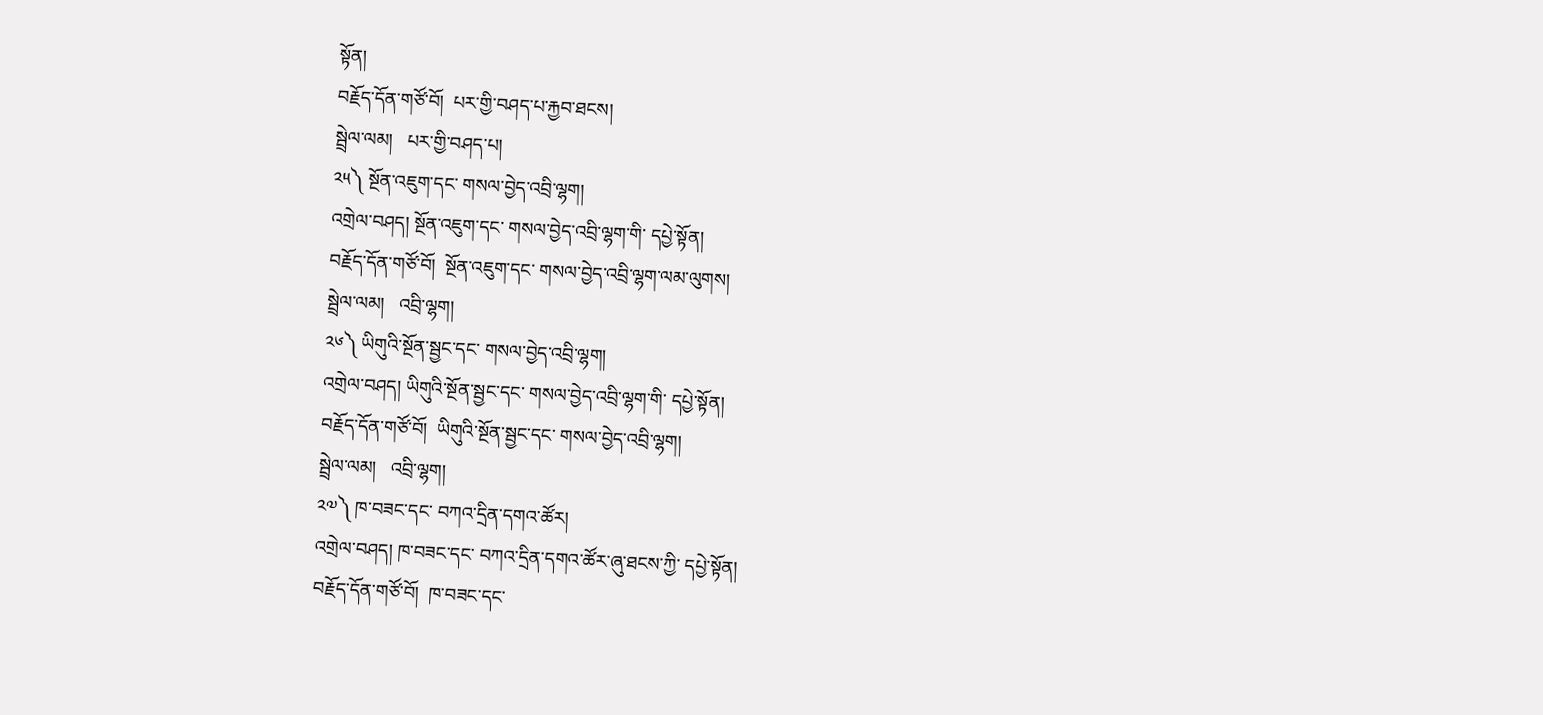སྟོན།
བརྗོད་དོན་གཙོ་བོ།  པར་གྱི་བཤད་པ་རྐྱབ་ཐངས།
སྦྲེལ་ལམ།   པར་གྱི་བཤད་པ།
༢༥༽ སྔོན་འཇུག་དང་ གསལ་བྱེད་འབྲི་ལྷག།
འགྲེལ་བཤད། སྔོན་འཇུག་དང་ གསལ་བྱེད་འབྲི་ལྷག་གི་ དཔྱེ་སྟོན།
བརྗོད་དོན་གཙོ་བོ།  སྔོན་འཇུག་དང་ གསལ་བྱེད་འབྲི་ལྷག་ལམ་ལུགས།
སྦྲེལ་ལམ།   འབྲི་ལྷག།
༢༦༽ ཡིགུའི་སྔོན་སྦྱང་དང་ གསལ་བྱེད་འབྲི་ལྷག།
འགྲེལ་བཤད། ཡིགུའི་སྔོན་སྦྱང་དང་ གསལ་བྱེད་འབྲི་ལྷག་གི་ དཔྱེ་སྟོན།
བརྗོད་དོན་གཙོ་བོ།  ཡིགུའི་སྔོན་སྦྱང་དང་ གསལ་བྱེད་འབྲི་ལྷག།
སྦྲེལ་ལམ།   འབྲི་ལྷག།
༢༧༽ ཁ་བཟང་དང་ བཀའ་དྲིན་དགའ་ཚོར།
འགྲེལ་བཤད། ཁ་བཟང་དང་ བཀའ་དྲིན་དགའ་ཚོར་ཞུ་ཐངས་ཀྱི་ དཔྱེ་སྟོན།
བརྗོད་དོན་གཙོ་བོ།  ཁ་བཟང་དང་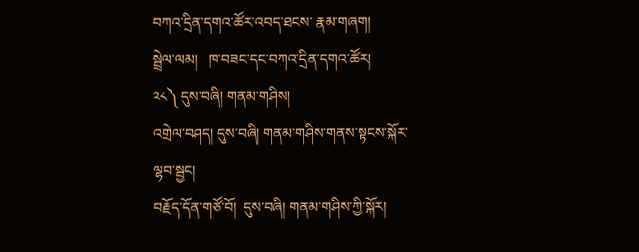བཀའ་དྲིན་དགའ་ཚོར་འབད་ཐངས་ རྣམ་གཞག།
སྦྲེལ་ལམ།   ཁ་བཟང་དང་བཀའ་དྲིན་དགའ་ཚོར།
༢༨༽ དུས་བཞི། གནམ་གཤིས།
འགྲེལ་བཤད། དུས་བཞི། གནམ་གཤིས་གནས་སྟངས་སྐོར་ ལྷབ་སྦྱང།
བརྗོད་དོན་གཙོ་བོ།  དུས་བཞི། གནམ་གཤིས་ཀྱི་སྐོར།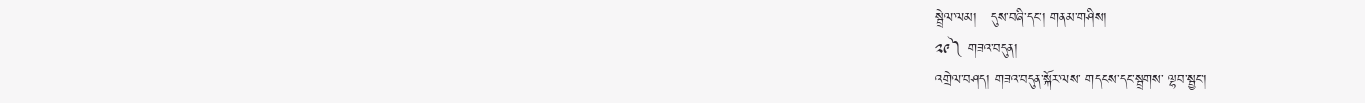སྦྲེལ་ལམ།   དུས་བཞི་དང་། གནམ་གཤིས།
༢༩༽ གཟའ་བདུན།
འགྲེལ་བཤད། གཟའ་བདུན་སྐོར་ལས་ གདངས་དང་སྦྲགས་ ལྷབ་སྦྱང་།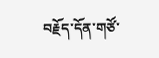བརྗོད་དོན་གཙོ་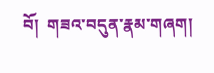བོ།  གཟའ་བདུན་རྣམ་གཞག།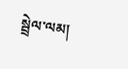སྦྲེལ་ལམ།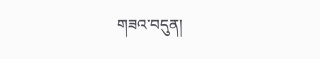གཟའ་བདུན།